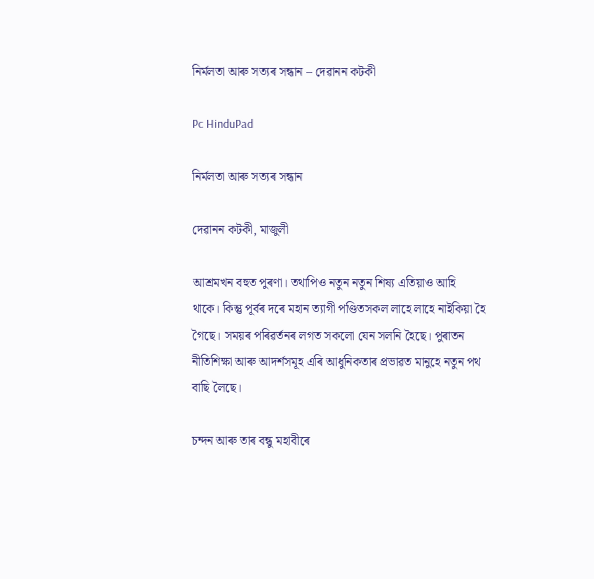নিৰ্মলতা আৰু সত্যৰ সন্ধান – দেৱানন কটকী

Pc HinduPad

নিৰ্মলতা আৰু সত্যৰ সন্ধান

দেৱানন কটকী, মাজুলী

আশ্ৰমখন বহুত পুৰণা। তথাপিও নতুন নতুন শিষ্য এতিয়াও আহি থাকে। কিন্তু পূৰ্বৰ দৰে মহান ত্যাগী পণ্ডিতসকল লাহে লাহে নাইকিয়া হৈ গৈছে। সময়ৰ পৰিৱৰ্তনৰ লগত সকলো যেন সলনি হৈছে। পুৰাতন নীতিশিক্ষা আৰু আদৰ্শসমূহ এৰি আধুনিকতাৰ প্ৰভাৱত মানুহে নতুন পথ বাছি লৈছে।

চন্দন আৰু তাৰ বন্ধু মহাবীৰে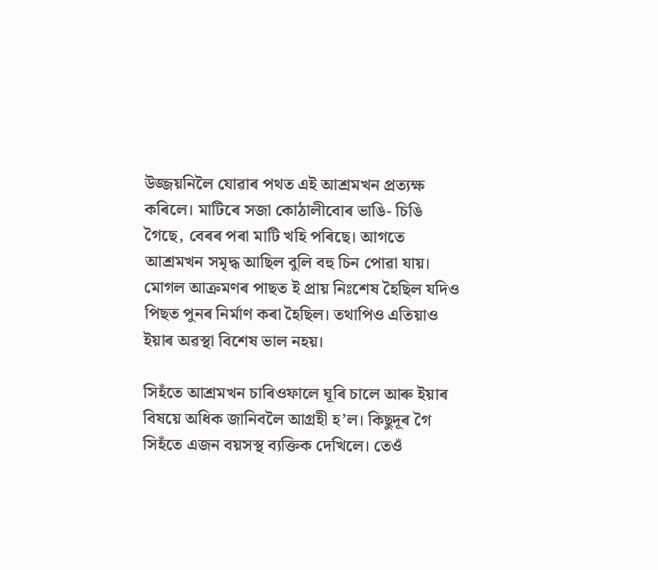উজ্জয়নিলৈ যোৱাৰ পথত এই আশ্ৰমখন প্ৰত্যক্ষ কৰিলে। মাটিৰে সজা কোঠালীবোৰ ভাঙি- চিঙি গৈছে, বেৰৰ পৰা মাটি খহি পৰিছে। আগতে আশ্ৰমখন সমৃদ্ধ আছিল বুলি বহু চিন পোৱা যায়। মোগল আক্ৰমণৰ পাছত ই প্ৰায় নিঃশেষ হৈছিল যদিও পিছত পুনৰ নিৰ্মাণ কৰা হৈছিল। তথাপিও এতিয়াও ইয়াৰ অৱস্থা বিশেষ ভাল নহয়।

সিহঁতে আশ্ৰমখন চাৰিওফালে ঘূৰি চালে আৰু ইয়াৰ বিষয়ে অধিক জানিবলৈ আগ্ৰহী হ’ল। কিছুদূৰ গৈ সিহঁতে এজন বয়সস্থ ব্যক্তিক দেখিলে। তেওঁ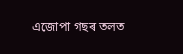এজোপা গছৰ তলত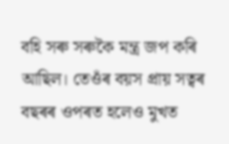বহি সৰু সৰুকৈ মন্ত্ৰ জপ কৰি আছিল। তেওঁৰ বয়স প্ৰায় সত্বৰ বছৰৰ ওপৰত হলেও মুখত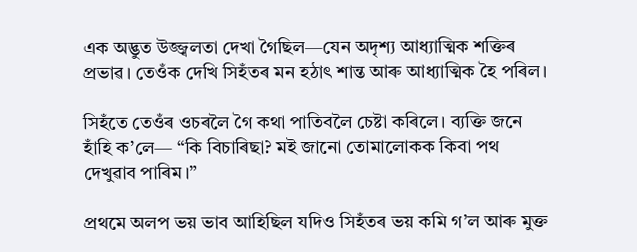এক অদ্ভুত উজ্জ্বলতা দেখা গৈছিল—যেন অদৃশ্য আধ্যাত্মিক শক্তিৰ প্ৰভাৱ। তেওঁক দেখি সিহঁতৰ মন হঠাৎ শান্ত আৰু আধ্যাত্মিক হৈ পৰিল।

সিহঁতে তেওঁৰ ওচৰলৈ গৈ কথা পাতিবলৈ চেষ্টা কৰিলে। ব্যক্তি জনে হাঁহি ক’লে— “কি বিচাৰিছা? মই জানো তোমালোকক কিবা পথ দেখুৱাব পাৰিম।”

প্ৰথমে অলপ ভয় ভাব আহিছিল যদিও সিহঁতৰ ভয় কমি গ’ল আৰু মুক্ত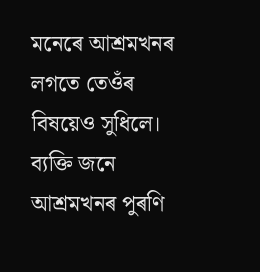মনেৰে আশ্ৰমখনৰ লগতে তেওঁৰ বিষয়েও সুধিলে। ব্যক্তি জনে আশ্ৰমখনৰ পুৰণি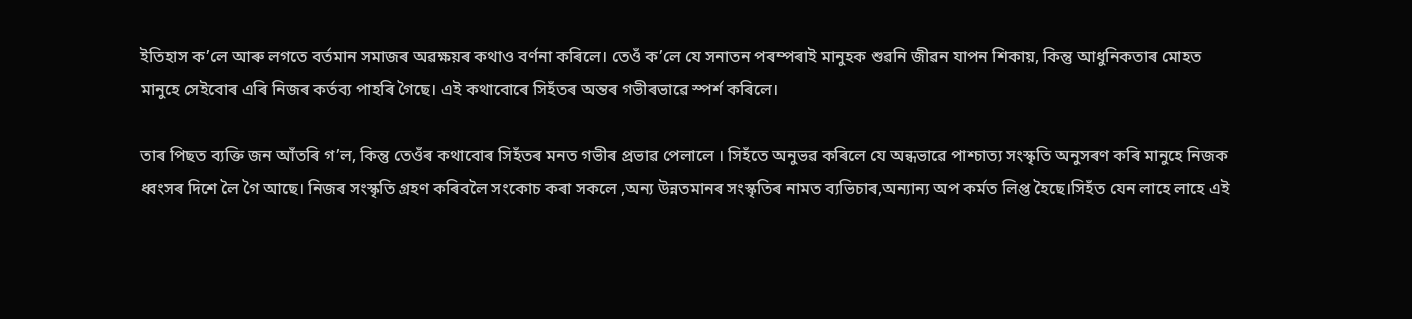ইতিহাস ক’লে আৰু লগতে বৰ্তমান সমাজৰ অৱক্ষয়ৰ কথাও বৰ্ণনা কৰিলে। তেওঁ ক’লে যে সনাতন পৰম্পৰাই মানুহক শুৱনি জীৱন যাপন শিকায়, কিন্তু আধুনিকতাৰ মোহত মানুহে সেইবোৰ এৰি নিজৰ কৰ্তব্য পাহৰি গৈছে। এই কথাবোৰে সিহঁতৰ অন্তৰ গভীৰভাৱে স্পৰ্শ কৰিলে।

তাৰ পিছত ব্যক্তি জন আঁতৰি গ’ল, কিন্তু তেওঁৰ কথাবোৰ সিহঁতৰ মনত গভীৰ প্ৰভাৱ পেলালে । সিহঁতে অনুভৱ কৰিলে যে অন্ধভাৱে পাশ্চাত্য সংস্কৃতি অনুসৰণ কৰি মানুহে নিজক ধ্বংসৰ দিশে লৈ গৈ আছে। নিজৰ সংস্কৃতি গ্ৰহণ কৰিবলৈ সংকোচ কৰা সকলে ,অন্য উন্নতমানৰ সংস্কৃতিৰ নামত ব্যভিচাৰ,অন্যান্য অপ কৰ্মত লিপ্ত হৈছে।সিহঁত যেন লাহে লাহে এই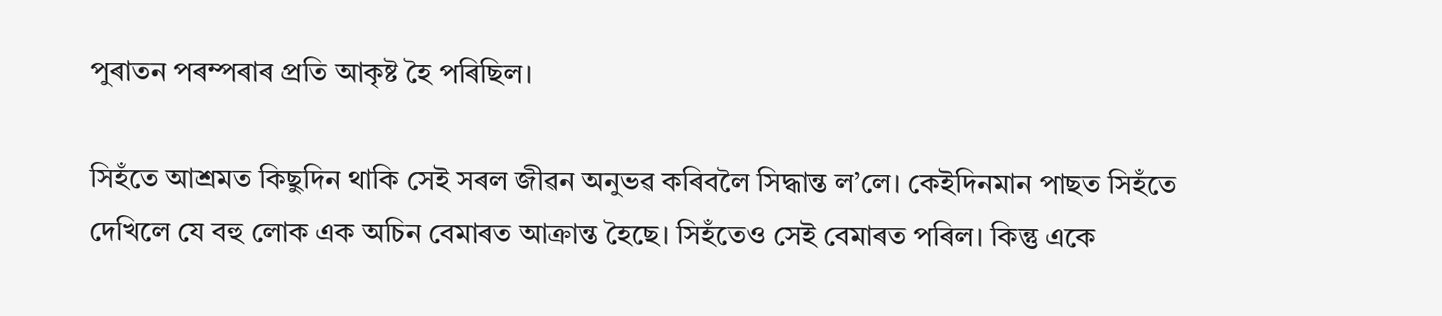পুৰাতন পৰম্পৰাৰ প্ৰতি আকৃষ্ট হৈ পৰিছিল।

সিহঁতে আশ্ৰমত কিছুদিন থাকি সেই সৰল জীৱন অনুভৱ কৰিবলৈ সিদ্ধান্ত ল’লে। কেইদিনমান পাছত সিহঁতে দেখিলে যে বহু লোক এক অচিন বেমাৰত আক্ৰান্ত হৈছে। সিহঁতেও সেই বেমাৰত পৰিল। কিন্তু একে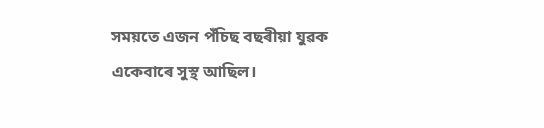সময়তে এজন পঁচিছ বছৰীয়া যুৱক একেবাৰে সুস্থ আছিল।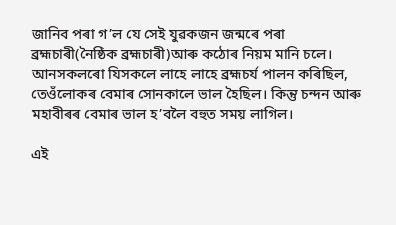জানিব পৰা গ’ল যে সেই যুৱকজন জন্মৰে পৰা ব্ৰহ্মচাৰী(নৈষ্ঠিক ব্ৰহ্মচাৰী)আৰু কঠোৰ নিয়ম মানি চলে। আনসকলৰো যিসকলে লাহে লাহে ব্ৰহ্মচৰ্য পালন কৰিছিল, তেওঁলোকৰ বেমাৰ সোনকালে ভাল হৈছিল। কিন্তু চন্দন আৰু মহাবীৰৰ বেমাৰ ভাল হ’বলৈ বহুত সময় লাগিল।

এই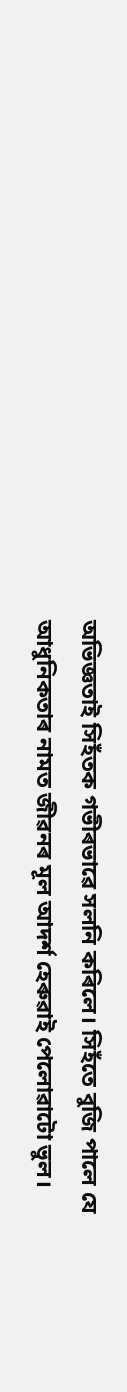অভিজ্ঞতাই সিহঁতক গভীৰভাৱে সলনি কৰিলে। সিহঁতে বুজি পালে যে আধুনিকতাৰ নামত জীৱনৰ মূল আদৰ্শ হেৰুৱাই পেলোৱাটো ভুল।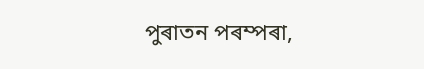পুৰাতন পৰম্পৰা,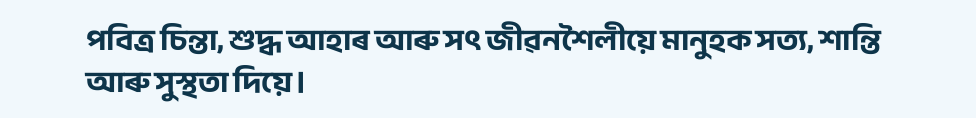পবিত্ৰ চিন্তা, শুদ্ধ আহাৰ আৰু সৎ জীৱনশৈলীয়ে মানুহক সত্য, শান্তি আৰু সুস্থতা দিয়ে।